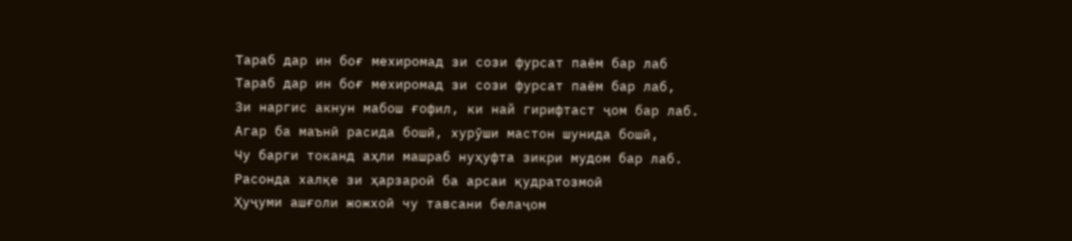Тараб дар ин боғ мехиромад зи сози фурсат паём бар лаб
Тараб дар ин боғ мехиромад зи сози фурсат паём бар лаб,
Зи наргис акнун мабош ғофил, ки най гирифтаст ҷом бар лаб.
Агар ба маънӣ расида бошӣ, хурӯши мастон шунида бошӣ,
Чу барги токанд аҳли машраб нуҳуфта зикри мудом бар лаб.
Расонда халқе зи ҳарзароӣ ба арсаи қудратозмоӣ
Ҳуҷуми ашғоли жожхоӣ чу тавсани белаҷом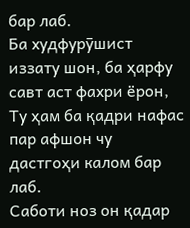бар лаб.
Ба худфурӯшист иззату шон, ба ҳарфу савт аст фахри ёрон,
Ту ҳам ба қадри нафас пар афшон чу дастгоҳи калом бар лаб.
Саботи ноз он қадар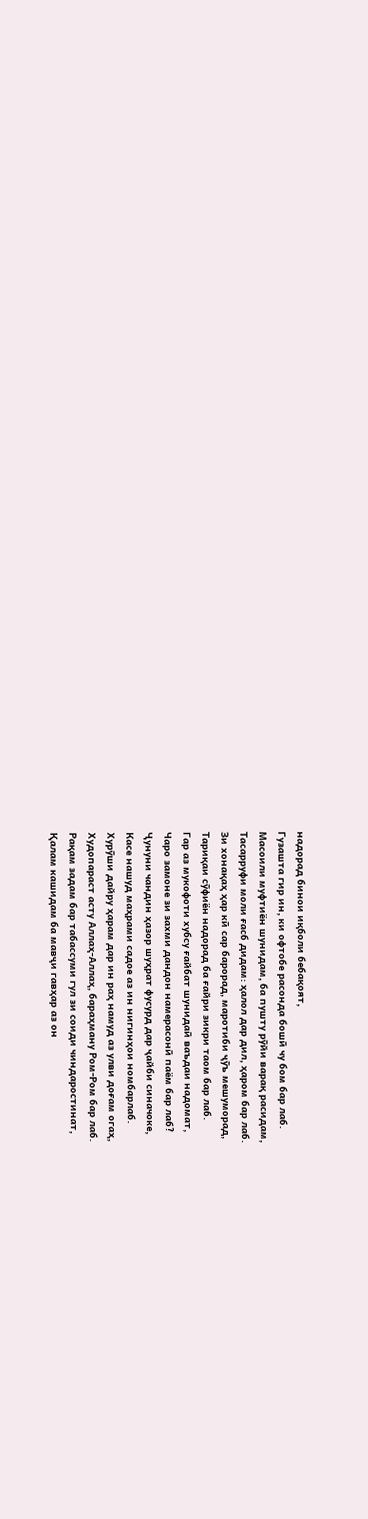надорад бинои иқболи бебақоят,
Гузашта гир ин, ки офтобе расонда бошӣ чу бом бар лаб.
Масоили муфтиён шунидам, ба пушту рӯйи варақ расидам,
Тасарруфи моли ғасб дидам: ҳалол дар дил, ҳаром бар лаб.
Зи хонақаҳ ҳар кӣ сар барорад, маротиби ҷӯъ мешуморад,
Тариқаи сӯфиён надорад ба ғайри зикри таом бар лаб.
Гар аз мукофоти хубсу ғайбат шунидаӣ ваъдаи надомат,
Чаро замоне зи захми дандон намерасонӣ паём бар лаб?
Ҷунуни чандин ҳазор шуҳрат фусурд дар ҷайби синачоке,
Касе нашуд маҳрами садое аз ин нигинҳои номбарлаб.
Хурӯши дайру ҳарам дар ин раҳ намуд аз улви доғам огаҳ,
Худопараст асту Аллаҳ-Аллаҳ, бараҳману Ром-Ром бар лаб.
Рақам задам бар табассуми гул зи соиди чиндаростинат,
Қалам кашидам ба мавҷи гавҳар аз он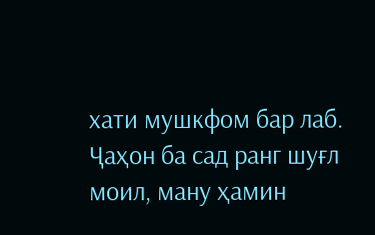хати мушкфом бар лаб.
Ҷаҳон ба сад ранг шуғл моил, ману ҳамин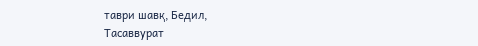таври шавқ, Бедил,
Тасаввурат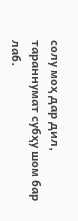солу моҳ дар дил, тараннумат субҳу шом бар лаб.